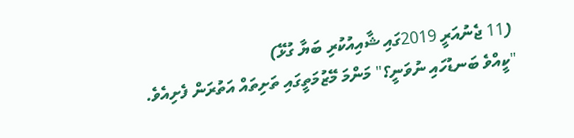(11 ޖެނުއަރީ 2019ގައި ޝާއިއުކުރި ބަޔާ ގުޅޭ)
"ކީއްވެ ބަނޑުހައި ނުވަނީ؟" މަންމަ މޭޒުމަތީގައި ތަށިތައް އަތުރަން ފެށިއެވެ.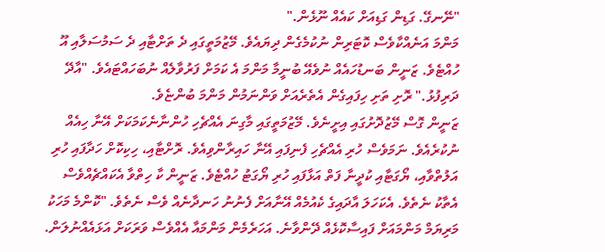"ނޭނގޭ. ގަޑިން ގަޑިއަށް ކައެއް ނޫޅެން."
މަންމަ އަނެއްކާވެސް ކޮޓަރިން ނުކުމެގެން ދިޔައެވެ. މޭޒުމަތީގައި ދެ ތަށްޓާއި ދެ ސަމުސަލާއި އޫ ހުއްޓެވެ. ޒަނީން ބަނޑުހައެއް ނުވެއޭ ބުނީމާ މަންމަ އެ ކަމަށް ފަރުވާލެއް ނުބަހައްޓައެވެ. "އާދޭ ދަރިފުޅު." ރޮށި ތަށި ހިފައިގެން އެތެރެއަށް ވަންނަމުން މަންމަ ބުންޏެވެ.
ޒަނީން ގޮސް މޭޒުދޮށުގައި އިށީނެވެ. މޭޒުމަތީގައި މާގިނަ އެއްޗެހި ހުންނާނެކަމަކަށް އޭނާ ހިއެއް ނުކުރެއެވެ. ނަމަވެސް ހުރި އެއްޗެހި ފެނިފައި އޭނާ ހައިރާންވިއެވެ. ރޮށްޓާއި، ހިކިކޮށް ހަދާފައި ހުރި އަލުތްވާއި، ޔޯގަޓާއި ކުދީނާ ފަތް އަޅާފައި ހުރި ޔޯގަޓު ހުއްޓެވެ. ޒަނީން ކާ ހިތްވާ އެކައްޗެއްވެސް އެތާކު ނެތެވެ. އެކަހަލަ އާދައިގެ ކެއުމެއް އޭނާއަށް ފެނުނު ހަނދާނެއް ވެސް ނެތެވެ. "ކޮންމެ މަހަކު މަރިޔަމް މަންމައަށް ފައިސާކޮޅެއް ދޭންވާނެ. އަހަރެމެން މަންމައާ އެއްވެސް ވަރަކަށް އަޅައެއްނުލަން.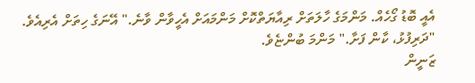އެއީ ބޮޑު ގޯހެއް. މަންމަގެ ހާލަތަށް ރިއާޔަތްކޮށް މަންމައަށް އެހީވާން ވާނެ." އޭނަގެ ހިތަށް އެރިއެވެ.
"ދަރިފުޅު، ކާން ފަށާ." މަންމަ ބުންޏެވެ.
ޒަނީން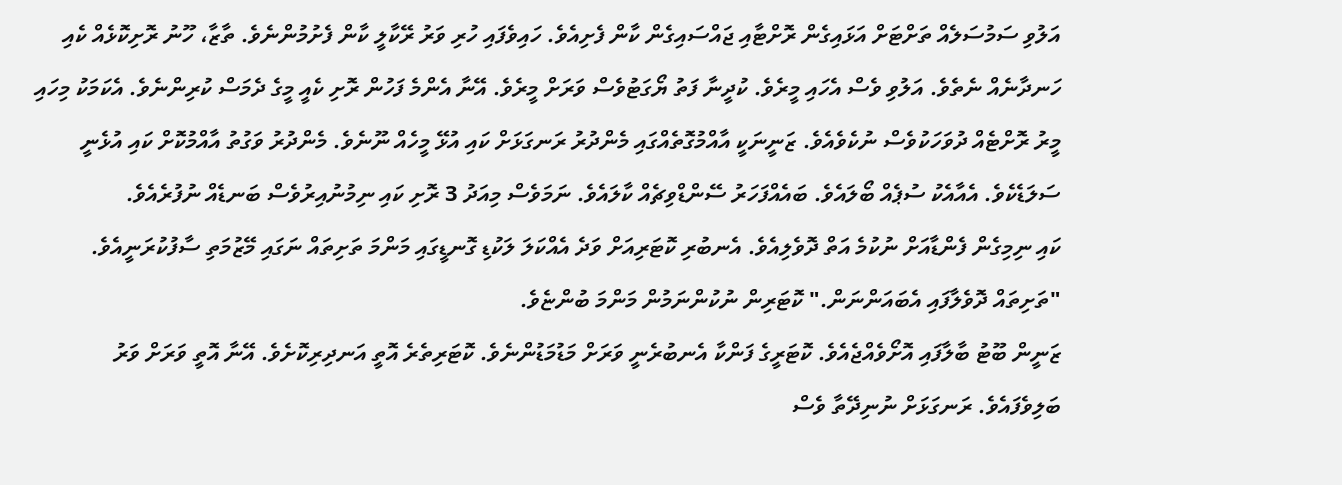އަލުވި ސަމުސަލެއް ތަށްޓަށް އަޅައިގެން ރޮށްޓާއި ޖައްސައިގެން ކާން ފެށިއެވެ. ހައިވެފައި ހުރި ވަރު ރޭކާލީ ކާން ފެށުމުންނެވެ. ތާޒާ، ހޫނު ރޮށިކޮޅެއް ކެއި ހަނދާނެއް ނެތެވެ. އަލުވި ވެސް އެހައި މީރެވެ. ކުދީނާ ފަތު ޔޯގަޓުވެސް ވަރަށް މީރެވެ. އޭނާ އެންމެ ފަހުން ރޮށި ކެއީ މީގެ ދެމަސް ކުރިންނެވެ. އެކަމަކު މިހައި މީރު ރޮށްޓެއް ދުވަހަކުވެސް ނުކެވެއެވެ. ޒަނީނަކީ އާއްމުގޮތެއްގައި މެންދުރު ރަނގަޅަށް ކައި އުޅޭ މީހެއް ނޫނެވެ. މެންދުރު ވަގުތު އާއްމުކޮށް ކައި އުޅެނީ ސަލަޑެކެވެ. އެއާއެކު ސުޕެއް ބޯލައެވެ. ބައެއްފަހަރު ސޭންޑްވިޗެއް ކާލައެވެ. ނަމަވެސް މިއަދު 3 ރޮށި ކައި ނިމުނުއިރުވެސް ބަނޑެއް ނުފުރެއެވެ.
ކައި ނިމިގެން ފެންޑާއަށް ނުކުމެ އަތް ދޮވެލިއެވެ. އެނބުރި ކޮޓަރިއަށް ވަދެ އެއްކަލަ ލަކުޑި ގޮނޑީގައި މަންމަ ތަށިތައް ނަގައި މޭޒުމަތި ސާފުކުރަނީއެވެ. "ތަށިތައް ދޮވެލާފައި އެބައަންނަން." ކޮޓަރިން ނުކުންނަމުން މަންމަ ބުންޏެވެ.
ޒަނީން ބޫޓު ބާލާފައި އޮށޯވެއްޖެއެވެ. ކޮޓަރީގެ ފަންކާ އެނބުރެނީ ވަރަށް މަޑުމަޑުންނެވެ. ކޮޓަރިތެރެ އޮތީ އަނދިރިކޮށެވެ. އޭނާ އޮތީ ވަރަށް ވަރު ބަލިވެފައެވެ. ރަނގަޅަށް ނުނިދޭތާ ވެސް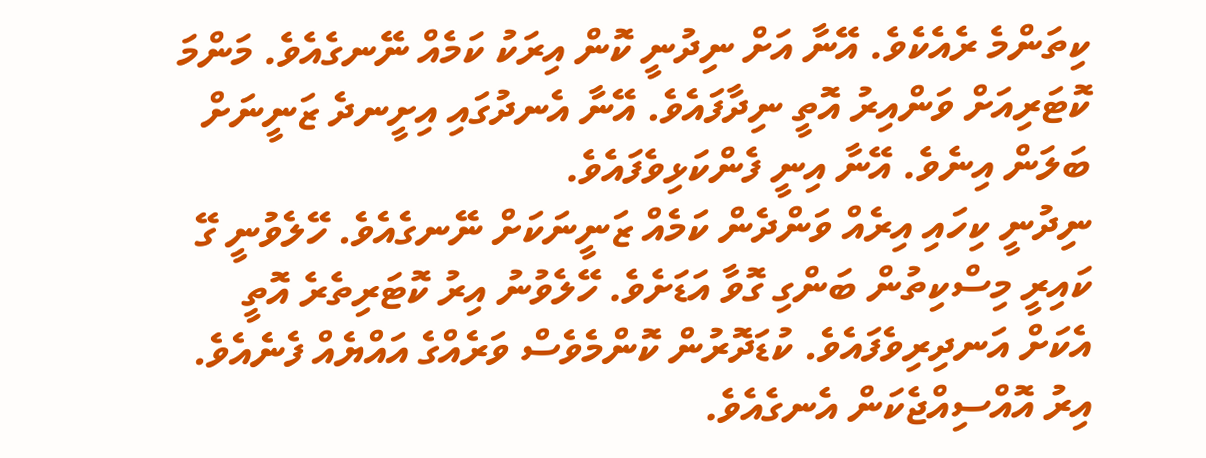ކިތަންމެ ރެއެކެވެ. އޭނާ އަށް ނިދުނީ ކޮން އިރަކު ކަމެއް ނޭނގެއެވެ. މަންމަ ކޮޓަރިއަށް ވަންއިރު އޮތީ ނިދާފައެވެ. އޭނާ އެނދުގައި އިށީނދެ ޒަނީނަށް ބަލަން އިނެވެ. އޭނާ އިނީ ފެންކަޅިވެފައެވެ.
ނިދުނީ ކިހައި އިރެއް ވަންދެން ކަމެއް ޒަނީނަކަށް ނޭނގެއެވެ. ހޭލެވުނީ ގޭ ކައިރީ މިސްކިތުން ބަންގި ގޮވާ އަޑަށެވެ. ހޭލެވުނު އިރު ކޮޓަރިތެރެ އޮތީ އެކަށް އަނދިރިވެފައެވެ. ކުޑަދޮރުން ކޮންމެވެސް ވަރެއްގެ އައްޔެއް ފެނެއެވެ. އިރު އޮއްސިއްޖެކަން އެނގެއެވެ.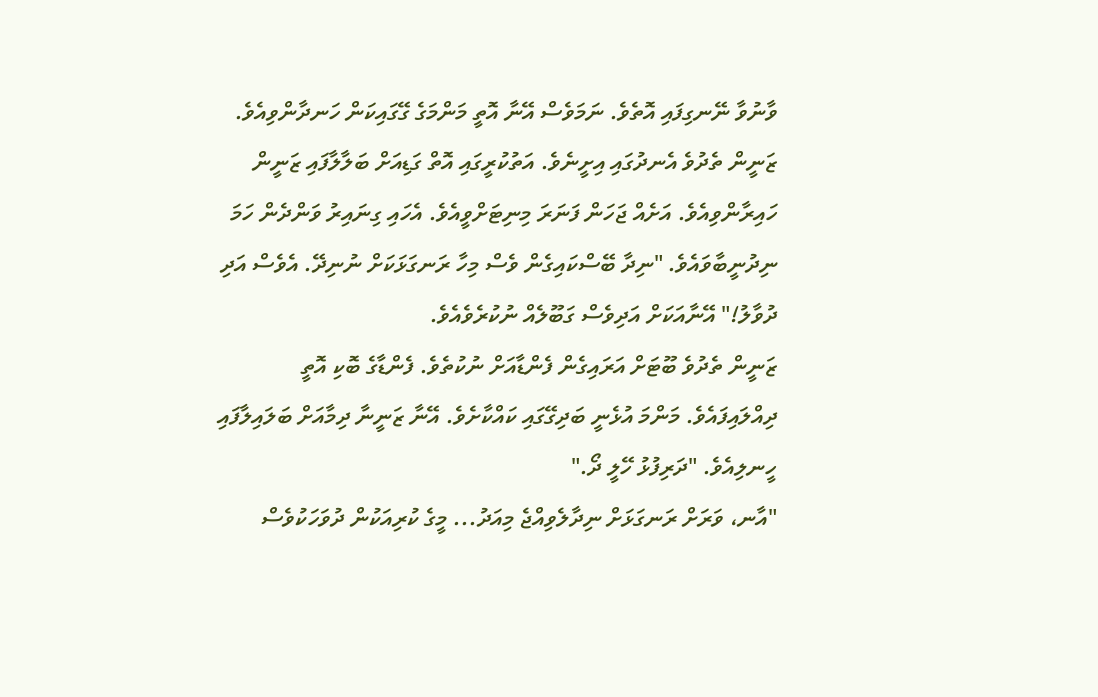ވާނުވާ ނޭނގިފައި އޮތެވެ. ނަމަވެސް އޭނާ އޮތީ މަންމަގެ ގޭގައިކަން ހަނދާންވިއެވެ. ޒަނީން ތެދުވެ އެނދުގައި އިށީނެވެ. އަތުކުރީގައި އޮތް ގަޑިއަށް ބަލާލާފައި ޒަނީން ހައިރާންވިއެވެ. އަށެއް ޖަހަން ފަނަރަ މިނިޓަށްވީއެވެ. އެހައި ގިނައިރު ވަންދެން ހަމަ ނިދުނީބާވައެވެ. "ނިދާ ބޭސްކައިގެން ވެސް މިހާ ރަނގަޅަކަށް ނުނިދޭ. އެވެސް އަދި ދުވާލު!" އޭނާއަކަށް އަދިވެސް ގަބޫލެއް ނުކުރެވެއެވެ.
ޒަނީން ތެދުވެ ބޫޓަށް އަރައިގެން ފެންޑާއަށް ނުކުތެވެ. ފެންޑާގެ ބޮކި އޮތީ ދިއްލައިފައެވެ. މަންމަ އުޅެނީ ބަދިގޭގައި ކައްކާށެވެ. އޭނާ ޒަނީނާ ދިމާއަށް ބަލައިލާފައި ހީނލިއެވެ. "ދަރިފުޅު ހޭލީ ދޯ."
"އާނ، ވަރަށް ރަނގަޅަށް ނިދާލެވިއްޖެ މިއަދު... މީގެ ކުރިއަކުން ދުވަހަކުވެސް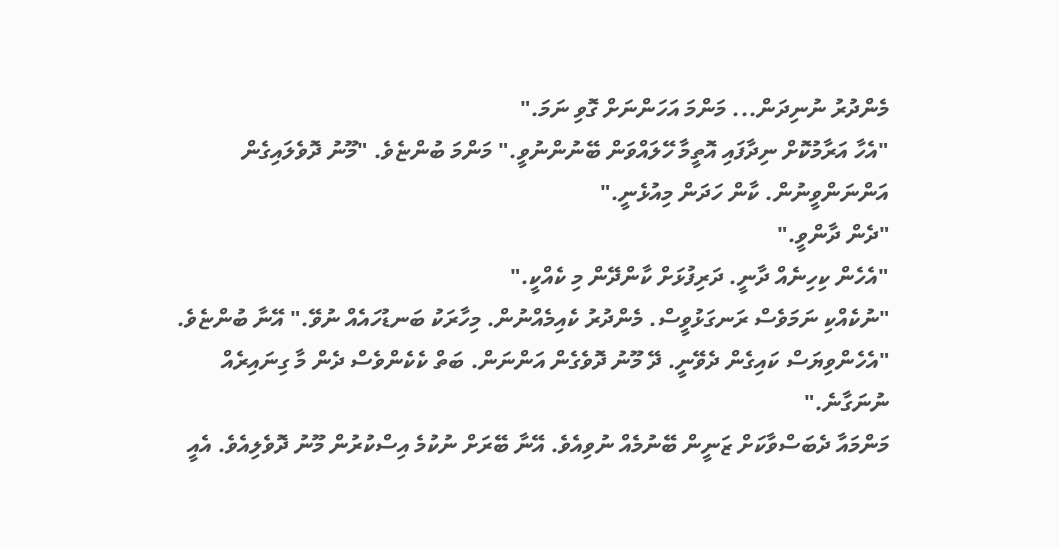މެންދުރު ނުނިދަން... މަންމަ އަހަންނަށް ގޮވި ނަމަ."
"އެހާ އަރާމުކޮށް ނިދާފައި އޮތީމާ ހޭލައްވަން ބޭނުންނުވީ." މަންމަ ބުންޏެވެ. "މޫނު ދޮވެލައިގެން އަންނަންވީނުން. ކާން ހަދަން މިއުޅެނީ."
"ދެން ދާންވީ."
"އެހެން ކިހިނެއް ދާނީ. ދަރިފުޅަށް ކާންދޭން މި ކެއްކީ."
"ނުކެއްކި ނަމަވެސް ރަނގަޅުވީސް. މެންދުރު ކެއިމެއްނުން. މިހާރަކު ބަނޑުހައެއް ނުވޭ." އޭނާ ބުންޏެވެ.
"އެހެންވިޔަސް ކައިގެން ދެވޭނީ. ދޭ މޫނު ދޮވެގެން އަންނަން. ބަތް ކެކެންވެސް ދެން މާ ގިނައިރެއް ނުނަގާނެ."
މަންމައާ ދެބަސްވާކަށް ޒަނީން ބޭނުމެއް ނުވިއެވެ. އޭނާ ބޭރަށް ނުކުމެ އިސްކުރުން މޫނު ދޮވެލިއެވެ. އެއީ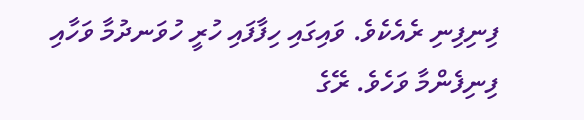ފިނިފިނި ރެއެކެވެ. ވައިގައި ހިފާފައި ހުރީ ހުވަނދުމާ ވަހާއި ފިނިފެންމާ ވަހެވެ. ރޭގެ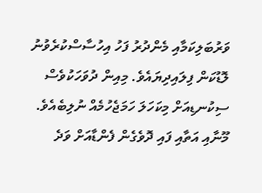ވަރުބަލިކަމާއި މެންދުރު ފަހު އިހުސާސްކުރެވުނު ލޮޑުކަން ފިލައިދިޔައެވެ. މިއިން ދުވަހަކުވެސް ސިކުނޑިއަށް މިކަހަލަ ހަމަޖެހުމެއް ނުލިބެއެވެ. މޫނާއި އަތާއި ފައި ދޮވެގެން ފެންޑާއަށް ވަދެ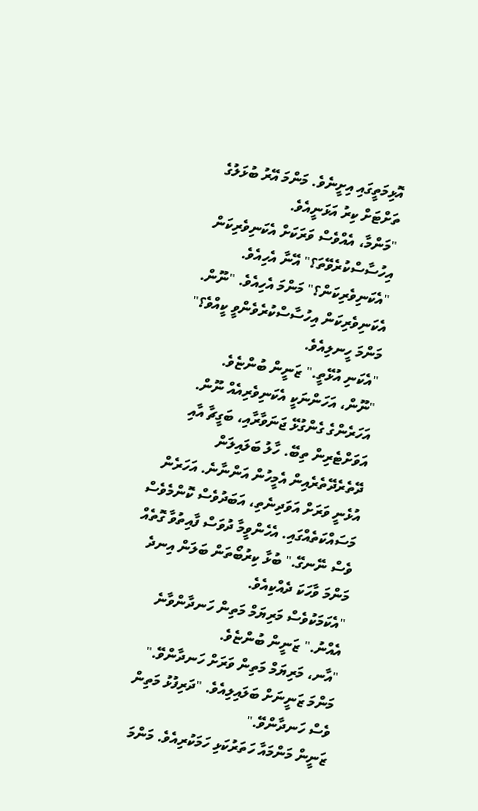އޮޅިމަތީގައި އިށީނެވެ. މަންމަ އޭރު ބުޅަލުގެ ތަށްޓަށް ކިރު އަޅަނީއެވެ.
"މަންމާ، އެއްވެސް ވަރަކަށް އެކަނިވެރިކަން އިހުސާސްކުރެވޭތަ؟" އޭނާ އެހިއެވެ.
"އެކަނިވެރިކަން؟" މަންމަ އެހިއެވެ. "ނޫން. އެކަނިވެރިކަން އިހުސާސްކުރެވެންވީ ކީއްވެ؟" މަންމަ ހީނލިއެވެ.
"އެކަނި އުޅޭތީ." ޒަނީން ބުންޏެވެ.
"ނޫން، އަހަންނަކީ އެކަނިވެރިއެއް ނޫން. އަހަރެންގެ ގެންގުޅޭ ޖަނަވާރާއި، ބަގީޗާ އާއި އަވަށްޓެރިން ތިބޭ. ހާލު ބަލައިލަން ދޭތެރެދޭތެރެއިން އެމީހުން އަންނާނެ. އަހަރެން އުޅެނީ ވަރަށް އަވަދިނެތި، އަބަދުވެސް ކޮންމެވެސް މަސައްކަތެއްގައި. އެހެންވީމާ ދުވަސް ފާއިތުވާ ގޮތެއް ވެސް ނޭނގޭ." ބުޅާ ކިރުބޯތަން ބަލަން އިނދެ މަންމަ ވާހަކަ ދެއްކިއެވެ.
"އެކަމަކުވެސް މަރިޔަމް މަތިން ހަނދާންވާނެ އެއްނު." ޒަނީން ބުންޏެވެ.
"އާނ، މަރިޔަމް މަތިން ވަރަށް ހަނދާންވޭ." މަންމަ ޒަނީނަށް ބަލައިލިއެވެ. "ދަރިފުޅު މަތިން ވެސް ހަނދާންވޭ."
ޒަނީން މަންމައާ ހަތަރުކަޅި ހަމަކުރިއެވެ. މަންމަ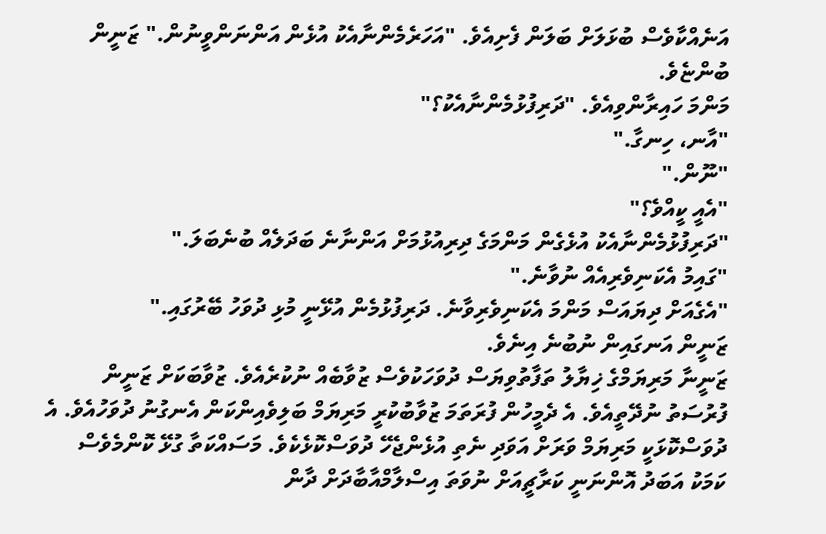އަނެއްކާވެސް ބުޅަލަށް ބަލަން ފެށިއެވެ. "އަހަރެމެންނާއެކު އުޅެން އަންނަންވީނުން." ޒަނީން ބުންޏެވެ.
މަންމަ ހައިރާންވިއެވެ. "ދަރިފުޅުމެންނާއެކު؟"
"އާނ، ހިނގާ."
"ނޫން."
"އެއީ ކީއްވެ؟"
"ދަރިފުޅުމެންނާއެކު އުޅެގެން މަންމަގެ ދިރިއުޅުމަށް އަންނާނެ ބަދަލެއް ބުނެބަލަ."
"ގައިމު އެކަނިވެރިއެއް ނުވާނެ."
"އެގެއަށް ދިޔައަސް މަންމަ އެކަނިވެރިވާނެ. ދަރިފުޅުމެން އުޅޭނީ މުޅި ދުވަހު ބޭރުގައި."
ޒަނީން އަނގައިން ނުބުނެ އިނެވެ.
ޒަނީނާ މަރިޔަމްގެ ޚިޔާލު ތަފާތުވިޔަސް ދުވަހަކުވެސް ޒުވާބެއް ނުކުރެއެވެ. ޒުވާބަކަށް ޒަނީން ފުރުސަތު ނުދޭތީއެވެ. އެ ދެމީހުން ފުރަތަމަ ޒުވާބުކުރީ މަރިޔަމް ބަލިވެއިންކަން އެނގުނު ދުވަހުއެވެ. އެ ދުވަސްކޮޅަކީ މަރިޔަމް ވަރަށް އަވަދި ނެތި އުޅެންޖެހޭ ދުވަސްކޮޅެކެވެ. މަސައްކަތާ ގުޅޭ ކޮންމެވެސް ކަމަކު އަބަދު އޮންނަނީ ކަރާޗީއަށް ނުވަތަ އިސްލާމްއާބާދަށް ދާން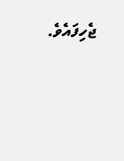ޖެހިފައެވެ.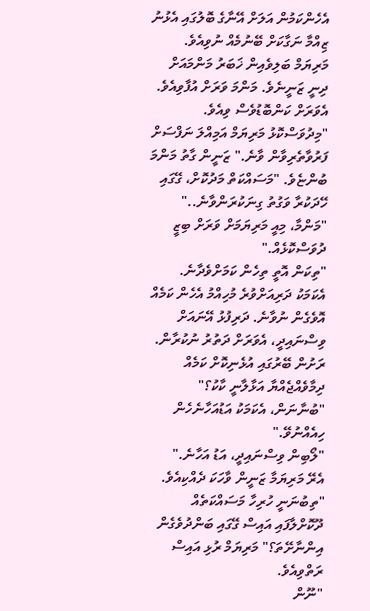އެހެންކަމުން އަލަށް އޭނާގެ ބޮލުގައި އެޅުނު ޒިއްމާ ނަގާކަށް ބޭނުމެއް ނުވިއެވެ.
މަރިޔަމް ބަލިވެއިން ޚަބަރު މަންމައަށް ދިނީ ޒަނީނެވެ. މަންމަ ވަރަށް އުފާވިއެވެ. އެވަރަށް ކަންބޮޑުވެސް ވިއެވެ. "މިދުވަސްކޮޅު މަރިޔަމް އަމިއްލަ ނަފްސަށް ފަރުވާތެރިވާން ވާނެ." ޒަނީން ގާތު މަންމަ ބުންޏެވެ. "މަސައްކަތް މަދުކޮށް، ގޭގައި ހޭދަކުރާ ވަގުތު ގިނަކުރަންވާނެ.."
"މަންމާ، މިއީ މަރިޔަމަށް ވަރަށް ބިޒީ ދުވަސްކޮޅެއް."
"ތިކަން އޮތީ ތިހެން ކަމަށްވެދާނެ. އެކަމަކު ދަރިއަށްވުރެ މުހިއްމު އެހެން ކަމެއް އޮވެގެން ނުވާނެ. ދަރިފުޅު އޭނައަށް ވިސްނައިދީ، އެވަރަށް ދަތުރު ނުކުރާން. ރަށުން ބޭރުގައި އުޅެނިކޮށް ކަމެއް ދިމާވެއްޖެއްޔާ އަޅާލާނީ ކާކު؟"
"ބުނާނަން، އެކަމަކު އަޑުއަހާނެހެން ހިއެއްނުވޭ."
"ލޯބިން ވިސްނައިދީ، އަޑު އަހާނެ."
އެރޭ މަރިޔަމާ ޒަނީން ވާހަކަ ދެއްކިއެވެ.
"ތިބުނަނީ ހުރިހާ މަސައްކަތެއް ދޫކޮށްލާފައި އައިސް ގޭގައި ބަންދުވެގެން އިންނާށޭތަ؟" މަރިޔަމް ރުޅި އައިސް ރަތްވިއެވެ.
"ނޫން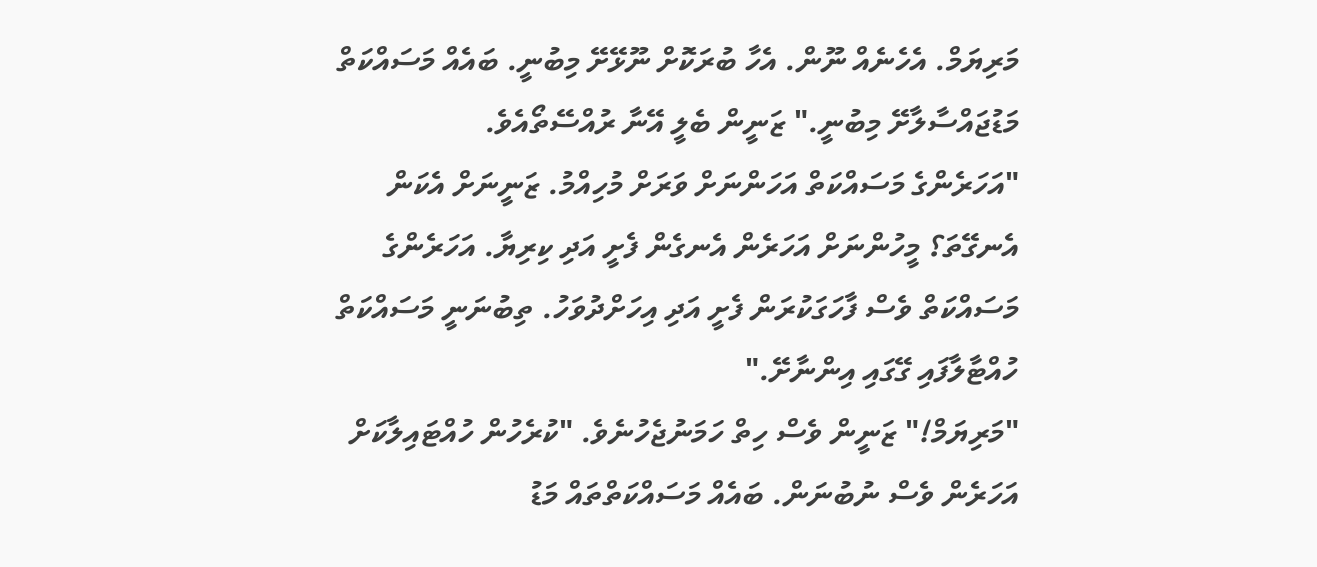މަރިޔަމް. އެހެނެއް ނޫން. އެހާ ބުރަކޮށް ނޫޅޭށޭ މިބުނީ. ބައެއް މަސައްކަތް މަޑުޖައްސާލާށޭ މިބުނީ." ޒަނީން ބެލީ އޭނާ ރުއްސޭތޯއެވެ.
"އަހަރެންގެ މަސައްކަތް އަހަންނަށް ވަރަށް މުހިއްމު. ޒަނީނަށް އެކަން އެނގޭތަ؟ މީހުންނަށް އަހަރެން އެނގެން ފެށީ އަދި ކިރިޔާ. އަހަރެންގެ މަސައްކަތް ވެސް ފާހަގަކުރަން ފެށީ އަދި އިހަށްދުވަހު. ތިބުނަނީ މަސައްކަތް ހުއްޓާލާފައި ގޭގައި އިންނާށޭ."
"މަރިޔަމް!" ޒަނީން ވެސް ހިތް ހަމަނުޖެހުނެވެ. "ކުރެހުން ހުއްޓައިލާކަށް އަހަރެން ވެސް ނުބުނަން. ބައެއް މަސައްކަތްތައް މަޑު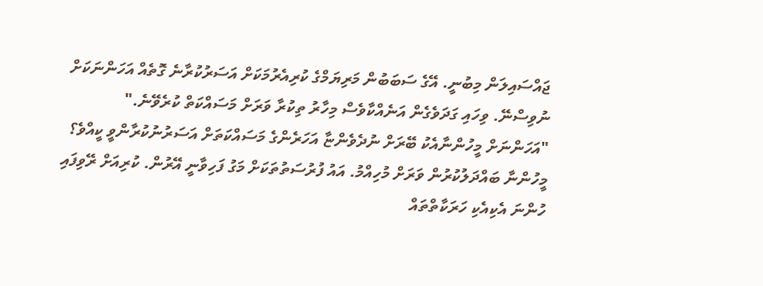ޖައްސައިލަން މިބުނީ. އޭގެ ސަބަބުން މަރިޔަމްގެ ކުރިއެރުމަކަށް އަސަރުކުރާނެ ގޮތެއް އަހަންނަކަށް ނުވިސްނޭ. ވިހައި ގަދަވެގެން އަނެއްކާވެސް މިހާރު ތިކުރާ ވަރަށް މަސައްކަތް ކުރެވޭނެ."
"އަހަންނަށް މީހުންނާއެކު ބޭރަށް ނުދެވެންޏާ އަހަރެންގެ މަސައްކަތަށް އަސަރުނުކުރާންވީ ކީއްވެ؟ މީހުންނާ ބައްދަލުކުރުން ވަރަށް މުހިއްމު. އައު ފުރުސަތުތަކަށް މަގު ފަހިވާނީ އޭރުން. ކުރިއަށް ރޭވިފައި ހުންނަ އެކިއެކި ހަރަކާތްތައް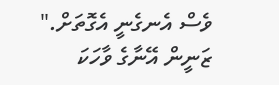ވެސް އެނގެނީ އެގޮތަށް."
ޒަނީން އޭނާގެ ވާހަކަ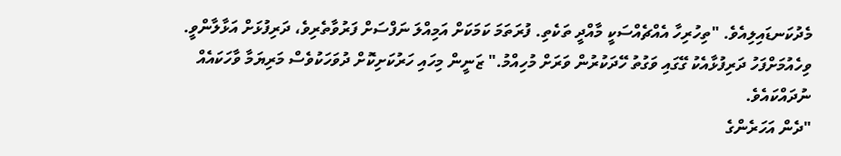މެދުކަނޑައިލިއެވެ. "ތިހުރިހާ އެއްޗެއްސަކީ މާއްދީ ތަކެތި. ފުރަތަމަ ކަމަކަށް އަމިއްލަ ނަފްސަށް ފަރުވާތެރިވެ، ދަރިފުޅަށް އަޅާލާންވީ. ވިހެއުމަށްފަހު ދަރިފުޅާއެކު ގޭގައި ވަގުތު ހޭދަކުރުން ވަރަށް މުހިއްމު." ޒަނީން މިހައި ހަރުކަށިކޮށް ދުވަހަކުވެސް މަރިޔަމާ ވާހަކައެއް ނުދައްކައެވެ.
"ދެން އަހަރެންގެ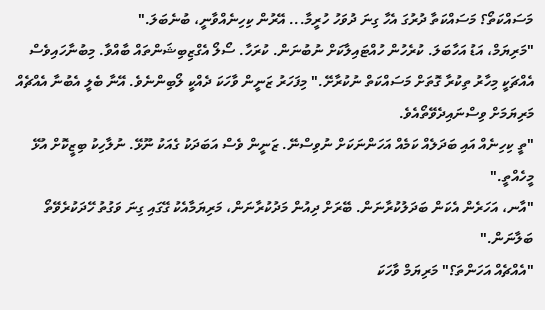މަސައްކަތޯ؟ މަސައްކަތާ ދުރުގަ އެހާ ގިނަ ދުވަހު ހުރީމާ... އޭރުން ކިހިނެއްވާނީ، ބުނެބަލަ."
"މަރިޔަމް، އަޑު އަހާބަލަ. ކުރެހުން ހުއްޓައިލާކަށް ނުބުނަން. ކުރަހާ. ސޯލޯ އެގްޒިބިޝަންތައް ބާއްވާ. މިބުނާހައިވެސް އެއްޗަކީ މިހާރު ތިކުރާ ގޮތަށް މަސައްކަތް ނުކުރާށޭ." މިފަހަރު ޒަނީން ވާހަކަ ދެއްކީ ލޯބިންނެވެ. އޭނާ ބެލީ އެބުނާ އެއްޗެއް މަރިޔަމަށް ވިސްނައިދެވޭތޯއެވެ.
"ތީ ކިހިނެއް އައި ބަދަލެއް ކަމެއް އަހަންނަކަށް ނުވިސްނޭ. ޒަނީން ވެސް އަބަދަކު ގެއަކު ނޫޅޭ. ނުލާހިކު ބިޒީކޮށް އުޅޭ މީހެއްތީ."
"އާނ، އަހަރެން އެކަން ބަދަލުކުރާނަން. ބޭރަށް ދިއުން މަދުކުރާނަން، މަރިޔަމާއެކު ގޭގައި ގިނަ ވަގުތު ހޭދަކުރެވޭތޯ ބަލާނަން."
"އެއްޗެއް އަހަންތަ؟" މަރިޔަމް ވާހަކަ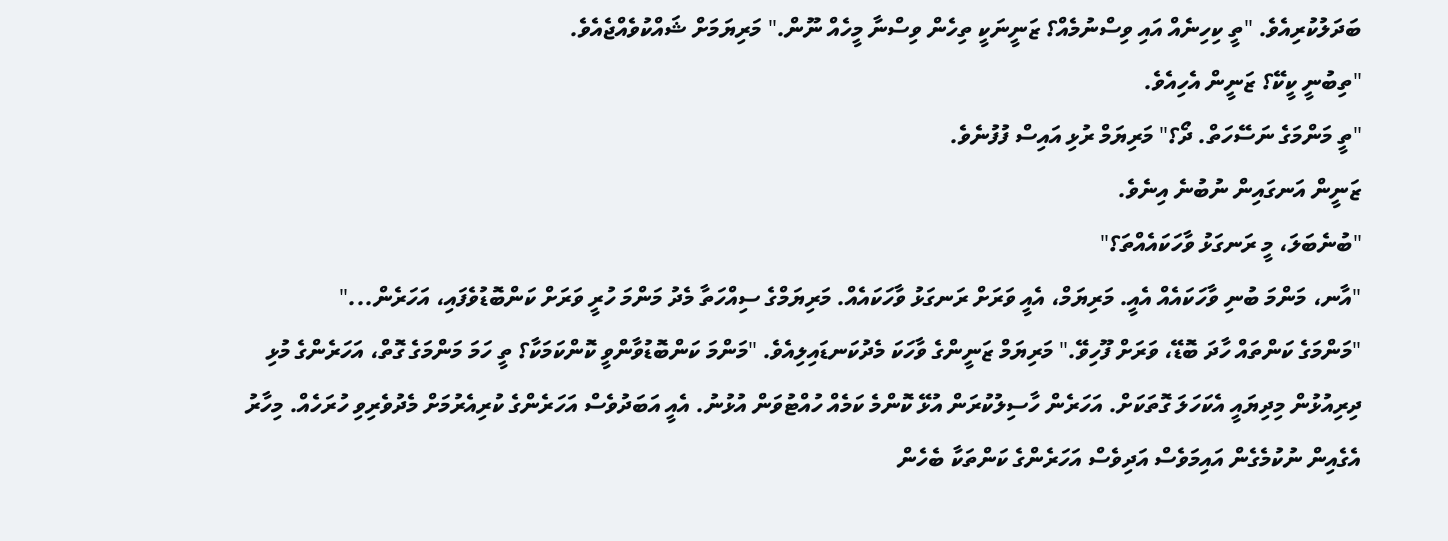ބަދަލުކުރިއެވެ. "ތީ ކިހިނެއް އައި ވިސްނުމެއް؟ ޒަނީނަކީ ތިހެން ވިސްނާ މީހެއް ނޫން." މަރިޔަމަށް ޝައްކުވެއްޖެއެވެ.
"ތިބުނީ ކީކޭ؟ ޒަނީން އެހިއެވެ.
"ތީ މަންމަގެ ނަސޭހަތް. ދޯ؟" މަރިޔަމް ރުޅި އައިސް ފުފުނެވެ.
ޒަނީން އަނގައިން ނުބުނެ އިނެވެ.
"ބުނެބަލަ، މީ ރަނގަޅު ވާހަކައެއްތަ؟"
"އާނ، މަންމަ ބުނި ވާހަކައެއް އެއީ. މަރިޔަމް، އެއީ ވަރަށް ރަނގަޅު ވާހަކައެއް. މަރިޔަމްގެ ސިއްހަތާ މެދު މަންމަ ހުރީ ވަރަށް ކަންބޮޑުވެފައި، އަހަރެން..."
"މަންމަގެ ކަންތައް ހާދަ ބޮޑޭ، ވަރަށް ފޫހިވޭ." މަރިޔަމް ޒަނީންގެ ވާހަކަ މެދުކަނޑައިލިއެވެ. "މަންމަ ކަންބޮޑުވާންވީ ކޮންކަމަކާ؟ ތީ ހަމަ މަންމަގެ ގޮތް، އަހަރެންގެ މުޅި ދިރިއުޅުން މިދިޔައީ އެކަހަލަ ގޮތަކަށް. އަހަރެން ހާސިލުކުރަން އުޅޭ ކޮންމެ ކަމެއް ހުއްޓުވަން އުޅުނު. އެއީ އަބަދުވެސް އަހަރެންގެ ކުރިއެރުމަށް މެދުވެރިވި ހުރަހެއް. މިހާރު އެގެއިން ނުކުމެގެން އައިމަވެސް އަދިވެސް އަހަރެންގެ ކަންތަކާ ބެހެން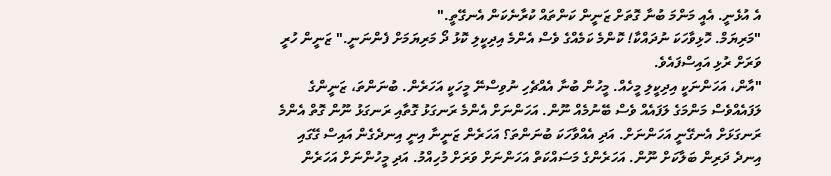އެ އުޅެނީ. އެއީ މަންމަ ބުނާ ގޮތަށް ޒަނީން ކަންތައް ކުރާނެކަން އެނގޭތީ."
"މަރިޔަމް. ހޮޅިވާހަކަ ނުދައްކާ! ކޮންމެ ކަމެއްގެ ވެސް އެންމެ އިދިކީލި ކޮޅު ދޯ މަރިޔަމަށް ފެންނަނީ." ޒަނީން ހުރީ ވަރަށް ރުޅި އައިސްފައެވެ.
"އާން، އަހަންނަކީ އިދިކީލި މީހެއް. މީހުން ބުނާ އެއްޗެހި ނުވިސްނޭ މީހަކީ އަހަރެން. ބުނަންތަ، ޒަނީންގެ ލަފައެއްވެސް މަންމަގެ ލަފައެއް ވެސް ބޭނުމެއް ނޫން. އަހަންނަށް އެންމެ ރަނގަޅު ގޮތާއި ރަނގަޅު ނޫން ގޮތް އެންމެ ރަނގަޅަށް އެނގޭނީ އަހަންނަށް. އަދި އެއްވާހަކަ ބުނަންތަ؟ އަހަރެން ޒަނީނާ އިނީ އިނދެގެން އައިސް ގޭގައި އިނދެ ދަރިން ބަލާކަށް ނޫން. އަހަރެންގެ މަސައްކަތް އަހަންނަށް ވަރަށް މުހިއްމު. އަދި މީހުންނަށް އަހަރެން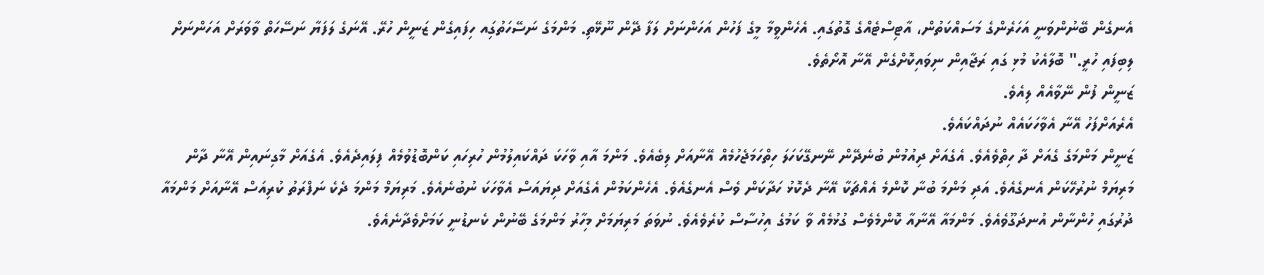އެނގެން ބޭނުންވަނީ އަހަރެންގެ މަސައްކަތުން، އާޓިސްޓެއްގެ ގޮތުގައި. އެހެންވީމާ މީގެ ފަހުން އަހަންނަށް ލަފާ ދޭން ނޫޅޭތި. މަންމަގެ ނަސޭހަތުގަިއ ހިފައިގެން ޒަނީން ހުރޭ. އޭނަގެ ލަފަޔާ ނަސޭހަތް ވާވަރަށް އަހަންނަށް ލިބިފައި ހުރީ." ބޮލާއެކު މުޅި ގައި ރަޖާއިން ނިވައިކޮށްގެން އޭނާ އޮށޯތެވެ.
ޒަނީން ފުން ނޭވާއެއް ލިއެވެ.
އެރެއަށްފަހު އޭނާ އެވާހަކައެއް ނުދައްކައެވެ.
ޒަނީން މަންމަގެ ގެއަށް ދާ ހިތްވެއެވެ. އެގެއަށް ދިއުމުން ބުނެދޭން ނޭނގޭކަހަލަ ހިތްހަމަޖެހުމެއް އޭނާއަށް ލިބެއެވެ. މަންމަ އާއި ވާހަކަ ދައްކައިލުމުން ހުރިހައި ކަންބޮޑުވުމެއް ފިލައިދެއެވެ. އެގެއަށް މާގިނައިން އޭނާ ދާން މަރިޔަމް ނުރުހޭކަން އެނގެއެވެ. އަދި މަންމަ ބުނާ ކޮންމެ އެއްޗަކާ އޭނާ ދެކޮޅު ހަދާކަން ވެސް އެނގެއެވެ. އެހެންކަމުން އެގެއަށް ދިޔައަސް އެވާހަކަ ނުބުނެއެވެ. މަރިޔަމް މަންމަ ދެކެ ނަފްރަތު ކުރިއަސް އޭނާއަށް މަންމައާ ދުރުގައި ހުންނާން އުނދަގޫވެއެވެ. މަންމައާ އޭނާއާ ކޮންމެވެސް ގުޅުމެއް ވާ ކަމުގެ އިހުސާސް ކުރެވެއެވެ. ނުވަތަ މަރިޔަމަށް މިހާރު މަންމަގެ ބޭނުން ކެނޑުނީ ކަމަށްވެދާނެއެވެ.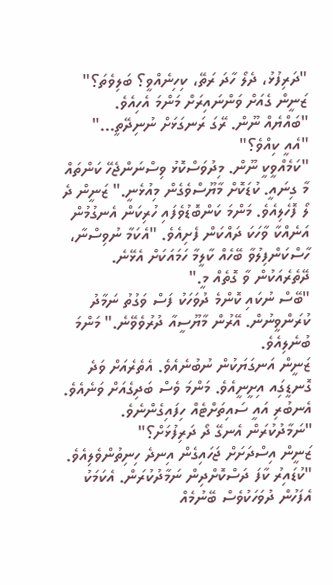"ދަރިފުޅު، ދެލޯ ހާދަ ރަތޭ، ކިހިނެއްވީ؟ ބަލިވެތަ؟" ޒަނީން ގެއަށް ވަންނައިރަށް މަންމަ އެހިއެވެ.
"ބައްޔެއް ނޫން. ރޭގަ ރަނގަޅަށް ނުނިދޭތީ..."
"އެއީ ކިއްވެ؟"
"ކަމެއްވީކީ ނޫން. މިދުވަސްކޮޅު ވިސްނަންޖެހޭ ކަންތައް މާ ގިނައީ. ކުޑަކޮށް މާޔޫސްވެގެން މިއުޅެނީ." ޒަނީން ދެ ލޯ ފޮހެލިއެވެ. މަންމަ ކަންބޮޑުވެފައި ހުރިކަން އެނގުމުން އަނެއްކާ ވާހަކަ ދައްކަން ފެށިއެވެ. "އެކަމާ ނުވިސްނާ، ހާސްކަންފިލުވާ ބޭހެއް ކާލީމާ ހަމައަކަށް އެޅޭނެ. ދޭތެރެއަކުން ވާ ގޮތެއް މީ."
"ބޭސް ނުކައި ކޮންމެ ދުވަހަކު ފަސް ވަގުތު ނަމާދު ކުރަންވީނުން. އޭރުން މާޔޫސީއާ ދުރުވެވޭނެ." މަންމަ ބުނެލިއެވެ.
ޒަނީން އަނގަޔަކުން ނުބުނެއެވެ. އެތެރެއަށް ވަދެ ގޮނޑީގަިއ އިށީނީއެވެ. މަންމަ ވެސް ބަދިގެއަށް ވަނެއެވެ. އެނބުރި އައީ ސައިތަށްޓެއް ހިފައިގެންނެވެ. "ނަމާދުކުރަން އެނގޭ ދޯ ދަރިފުޅަށް؟"
ޒަނީން އިސްދަށަށް ޖަހައިގެން އިނދެ ހިނިތުންވެލިއެވެ. "ކުޑައިރު ކާފަ ދަސްކޮށްދިން ނަމާދުކުރަން. އެކަމަކު އެފަހުން ދުވަހަކުވެސް ބޭނުމެއް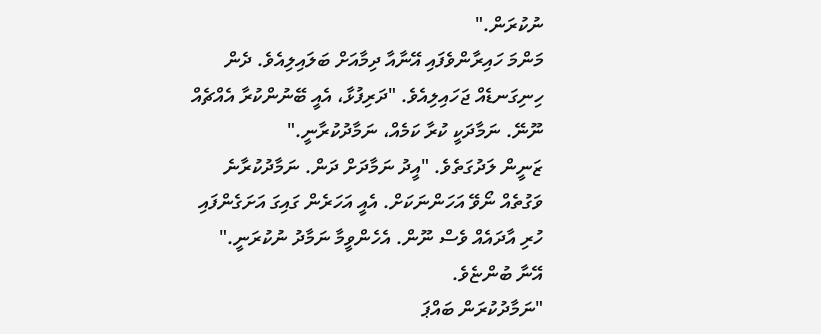ނުކުރަން."
މަންމަ ހައިރާންވެފައި އޭނާއާ ދިމާއަށް ބަލައިލިއެވެ. ދެން ހިނިގަނޑެއް ޖަހައިލިއެވެ. "ދަރިފުޅާ، އެއީ ބޭނުންކުރާ އެއްޗެއް ނޫނޭ. ނަމާދަކީ ކުރާ ކަމެއް، ނަމާދުކުރާނީ."
ޒަނީން ލަދުގަތެވެ. "އީދު ނަމާދަށް ދަން. ނަމާދުކުރާނެ ވަގުތެއް ނޯވޭ އަހަންނަކަށް. އެއީ އަހަރެން ގައިގަ އަށަގެންފައި ހުރި އާދައެއް ވެސް ނޫން. އެހެންވީމާ ނަމާދު ނުކުރަނީ." އޭނާ ބުންޏެވެ.
"ނަމާދުކުރަން ބައްޕަ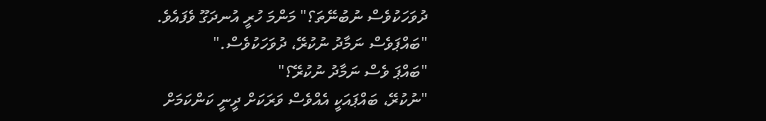ދުވަހަކުވެސް ނުބުނޭތަ؟" މަންމަ ހުރީ އުނދަގޫ ވެފައެވެ.
"ބައްޕަވެސް ނަމާދު ނުކުރޭ، ދުވަހަކުވެސް."
"ބައްޕަ ވެސް ނަމާދު ނުކުރޭ؟"
"ނުކުރޭ، ބައްޕައަކީ އެއްވެސް ވަރަކަށް ދީނީ ކަންކަމަށް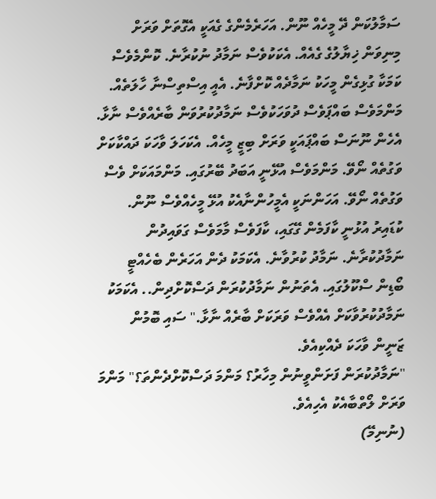ސަމާލުކަން ދޭ މީހެއް ނޫން. އަހަރެމެންގެ ގެއަކީ އެގޮތަށް ވަރަށް މިނިވަން ޚިޔާލުގެ ގެއެއް. އެކަކުވެސް ނަމާދު ނުކުރާނެ. ކޮންމެވެސް ކަމަކާ ގުޅިގެން މީހަކު ނަމާދެއް ކޮށްފާނެ. އެއީ އިސްތިސްނާ ހާލަތެއް. މަންމަވެސް ބައްޕަވެސް ދުވަހަކުވެސް ނަމާދުކުރުވަން ބާރެއްވެސް ނާޅާ. އެހެން ނޫނަސް ބައްޕައަކީ ވަރަށް ބިޒީ މީހެއް. އެކަހަލަ ވާހަކަ ދައްކާކަށް ވަގުތެއް ނޯވޭ. މަންމަވެސް އުޅޭނީ އަބަދު ބޭރުގައި. މަންމައަކަށް ވެސް ވަގުތެއް ނޯވޭ. އަހަންނަކީ އެމީހުންނާއެކު އުޅޭ މީހެއްވެސް ނޫން. ކުޑައިރު އުޅުނީ ކާފަމެން ގޭގައި، ކާފަވެސް މާމަވެސް ގަވައިދުން ނަމާދުކުރާނެ. ނަމާދު ކުރުވާނެ. އެކަމަކު ދެން އަހަރެން ބެހެއްޓީ ބޯޑިން ސްކޫލުގައި. އެތަނުން ނަމާދުކުރަން ދަސްކޮށްދިން.. އެކަމަކު ނަމާދުކުރުވާކަށް އެއްވެސް ވަރަކަށް ބާރެއް ނާޅާ." ސައި ބޮމުން ޒަނީން ވާހަކަ ދެއްކިއެވެ.
"ނަމާދުކުރަން ފަށަންވީނުން މިހާރު؟ މަންމަ ދަސްކޮށްދެންތަ؟" މަންމަ ވަރަށް ލޯތްބާއެކު އެހިއެވެ.
(ނުނިމޭ)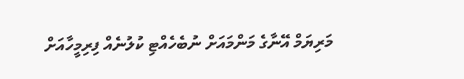މަރިޔަމް އޭނާގެ މަންމައަށް ނުބެހެއްޓި ކުލުނެއް ފިރިމީހާއަށް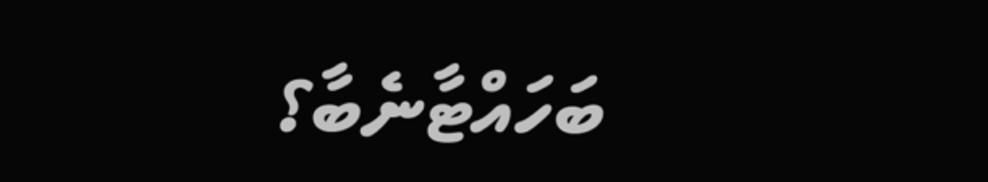ބަހައްޓާނެބާ؟